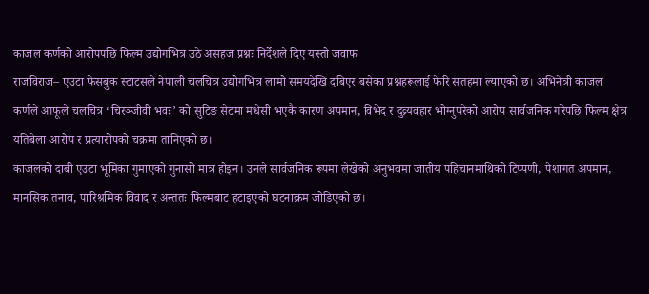काजल कर्णको आरोपपछि फिल्म उद्योगभित्र उठे असहज प्रश्नः निर्देशले दिए यस्तो जवाफ
राजविराज– एउटा फेसबुक स्टाटसले नेपाली चलचित्र उद्योगभित्र लामो समयदेखि दबिएर बसेका प्रश्नहरूलाई फेरि सतहमा ल्याएको छ। अभिनेत्री काजल कर्णले आफूले चलचित्र ‘चिरञ्जीवी भवः’ को सुटिङ सेटमा मधेसी भएकै कारण अपमान, विभेद र दुव्र्यवहार भोग्नुपरेको आरोप सार्वजनिक गरेपछि फिल्म क्षेत्र यतिबेला आरोप र प्रत्यारोपको चक्रमा तानिएको छ।
काजलको दाबी एउटा भूमिका गुमाएको गुनासो मात्र होइन। उनले सार्वजनिक रूपमा लेखेको अनुभवमा जातीय पहिचानमाथिको टिप्पणी, पेशागत अपमान, मानसिक तनाव, पारिश्रमिक विवाद र अन्ततः फिल्मबाट हटाइएको घटनाक्रम जोडिएको छ।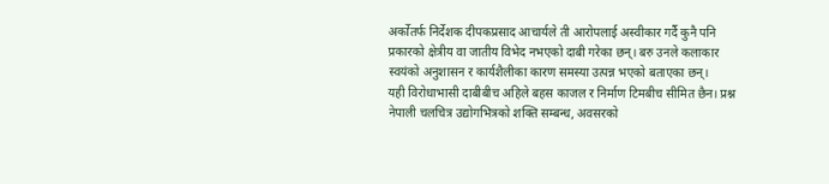अर्कोतर्फ निर्देशक दीपकप्रसाद आचार्यले ती आरोपलाई अस्वीकार गर्दै कुनै पनि प्रकारको क्षेत्रीय वा जातीय विभेद नभएको दाबी गरेका छन्। बरु उनले कलाकार स्वयंको अनुशासन र कार्यशैलीका कारण समस्या उत्पन्न भएको बताएका छन्।
यही विरोधाभासी दाबीबीच अहिले बहस काजल र निर्माण टिमबीच सीमित छैन। प्रश्न नेपाली चलचित्र उद्योगभित्रको शक्ति सम्बन्ध, अवसरको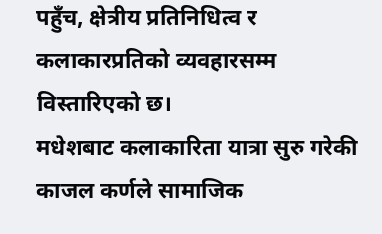पहुँच, क्षेत्रीय प्रतिनिधित्व र कलाकारप्रतिको व्यवहारसम्म विस्तारिएको छ।
मधेशबाट कलाकारिता यात्रा सुरु गरेकी काजल कर्णले सामाजिक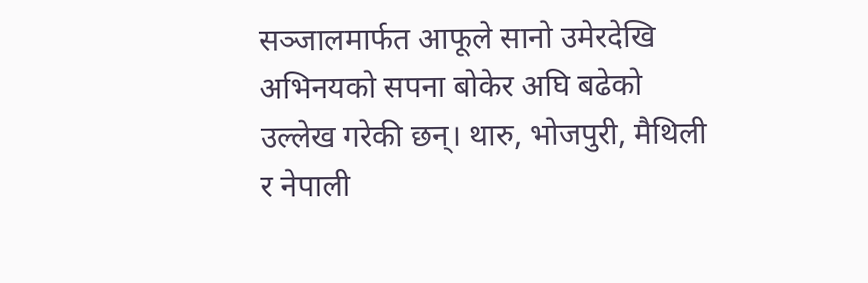सञ्जालमार्फत आफूले सानो उमेरदेखि अभिनयको सपना बोकेर अघि बढेको उल्लेख गरेकी छन्। थारु, भोजपुरी, मैथिली र नेपाली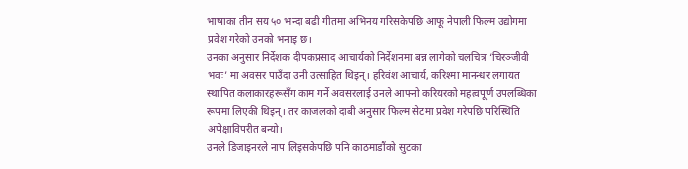भाषाका तीन सय ५० भन्दा बढी गीतमा अभिनय गरिसकेपछि आफू नेपाली फिल्म उद्योगमा प्रवेश गरेको उनको भनाइ छ।
उनका अनुसार निर्देशक दीपकप्रसाद आचार्यको निर्देशनमा बन्न लागेको चलचित्र ‘चिरञ्जीवी भवः’ मा अवसर पाउँदा उनी उत्साहित थिइन्। हरिवंश आचार्य, करिश्मा मानन्धर लगायत स्थापित कलाकारहरूसँग काम गर्ने अवसरलाई उनले आफ्नो करियरको महत्वपूर्ण उपलब्धिका रूपमा लिएकी थिइन्। तर काजलको दाबी अनुसार फिल्म सेटमा प्रवेश गरेपछि परिस्थिति अपेक्षाविपरीत बन्यो।
उनले डिजाइनरले नाप लिइसकेपछि पनि काठमाडौंको सुटका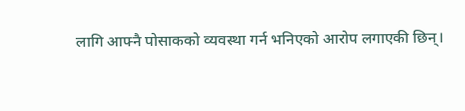लागि आफ्नै पोसाकको व्यवस्था गर्न भनिएको आरोप लगाएकी छिन्।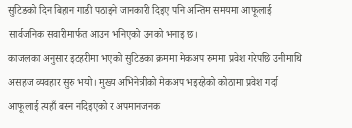सुटिङको दिन बिहान गाडी पठाइने जानकारी दिइए पनि अन्तिम समयमा आफूलाई सार्वजनिक सवारीमार्फत आउन भनिएको उनको भनाइ छ।
काजलका अनुसार इटहरीमा भएको सुटिङका क्रममा मेकअप रुममा प्रवेश गरेपछि उनीमाथि असहज व्यवहार सुरु भयो। मुख्य अभिनेत्रीको मेकअप भइरहेको कोठामा प्रवेश गर्दा आफूलाई त्यहाँ बस्न नदिइएको र अपमानजनक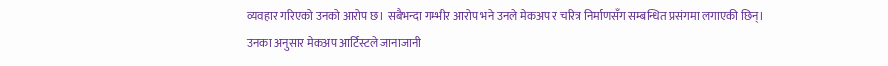व्यवहार गरिएको उनको आरोप छ। सबैभन्दा गम्भीर आरोप भने उनले मेकअप र चरित्र निर्माणसँग सम्बन्धित प्रसंगमा लगाएकी छिन्।
उनका अनुसार मेकअप आर्टिस्टले जानाजानी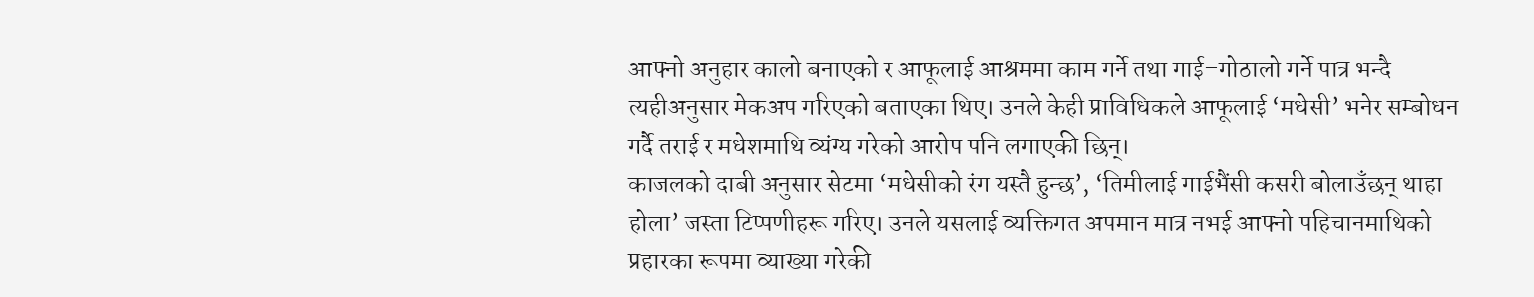आफ्नो अनुहार कालो बनाएको र आफूलाई आश्रममा काम गर्ने तथा गाई–गोठालो गर्ने पात्र भन्दै त्यहीअनुसार मेकअप गरिएको बताएका थिए। उनले केही प्राविधिकले आफूलाई ‘मधेसी’ भनेर सम्बोधन गर्दै तराई र मधेशमाथि व्यंग्य गरेको आरोप पनि लगाएकी छिन्।
काजलको दाबी अनुसार सेटमा ‘मधेसीको रंग यस्तै हुन्छ’, ‘तिमीलाई गाईभैंसी कसरी बोलाउँछन् थाहा होला’ जस्ता टिप्पणीहरू गरिए। उनले यसलाई व्यक्तिगत अपमान मात्र नभई आफ्नो पहिचानमाथिको प्रहारका रूपमा व्याख्या गरेकी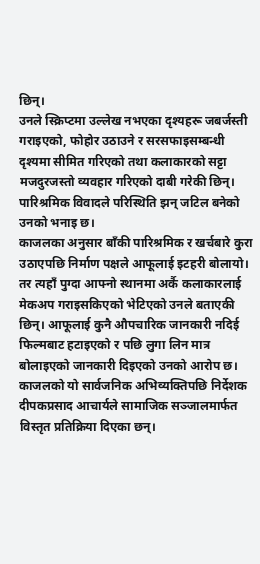छिन्।
उनले स्क्रिप्टमा उल्लेख नभएका दृश्यहरू जबर्जस्ती गराइएको, फोहोर उठाउने र सरसफाइसम्बन्धी दृश्यमा सीमित गरिएको तथा कलाकारको सट्टा मजदुरजस्तो व्यवहार गरिएको दाबी गरेकी छिन्। पारिश्रमिक विवादले परिस्थिति झन् जटिल बनेको उनको भनाइ छ।
काजलका अनुसार बाँकी पारिश्रमिक र खर्चबारे कुरा उठाएपछि निर्माण पक्षले आफूलाई इटहरी बोलायो। तर त्यहाँ पुग्दा आफ्नो स्थानमा अर्कै कलाकारलाई मेकअप गराइसकिएको भेटिएको उनले बताएकी छिन्। आफूलाई कुनै औपचारिक जानकारी नदिई फिल्मबाट हटाइएको र पछि लुगा लिन मात्र बोलाइएको जानकारी दिइएको उनको आरोप छ।
काजलको यो सार्वजनिक अभिव्यक्तिपछि निर्देशक दीपकप्रसाद आचार्यले सामाजिक सञ्जालमार्फत विस्तृत प्रतिक्रिया दिएका छन्।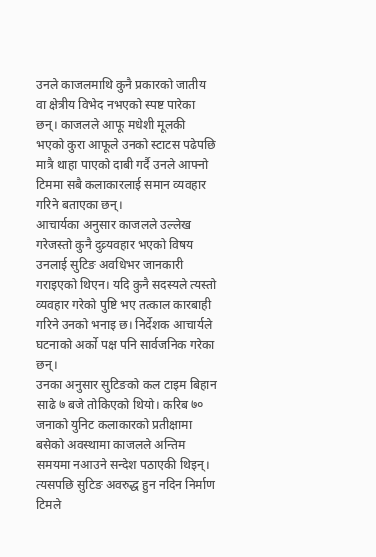उनले काजलमाथि कुनै प्रकारको जातीय वा क्षेत्रीय विभेद नभएको स्पष्ट पारेका छन्। काजलले आफू मधेशी मूलकी भएको कुरा आफूले उनको स्टाटस पढेपछि मात्रै थाहा पाएको दाबी गर्दै उनले आफ्नो टिममा सबै कलाकारलाई समान व्यवहार गरिने बताएका छन्।
आचार्यका अनुसार काजलले उल्लेख गरेजस्तो कुनै दुव्र्यवहार भएको विषय उनलाई सुटिङ अवधिभर जानकारी गराइएको थिएन। यदि कुनै सदस्यले त्यस्तो व्यवहार गरेको पुष्टि भए तत्काल कारबाही गरिने उनको भनाइ छ। निर्देशक आचार्यले घटनाको अर्को पक्ष पनि सार्वजनिक गरेका छन्।
उनका अनुसार सुटिङको कल टाइम बिहान साढे ७ बजे तोकिएको थियो। करिब ७० जनाको युनिट कलाकारको प्रतीक्षामा बसेको अवस्थामा काजलले अन्तिम समयमा नआउने सन्देश पठाएकी थिइन्। त्यसपछि सुटिङ अवरुद्ध हुन नदिन निर्माण टिमले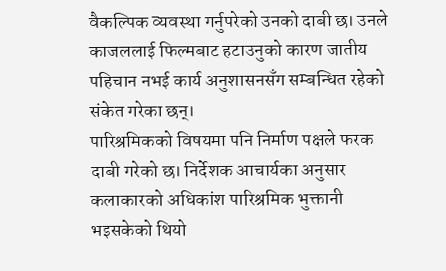वैकल्पिक व्यवस्था गर्नुपरेको उनको दाबी छ। उनले काजललाई फिल्मबाट हटाउनुको कारण जातीय पहिचान नभई कार्य अनुशासनसँग सम्बन्धित रहेको संकेत गरेका छन्।
पारिश्रमिकको विषयमा पनि निर्माण पक्षले फरक दाबी गरेको छ। निर्देशक आचार्यका अनुसार कलाकारको अधिकांश पारिश्रमिक भुक्तानी भइसकेको थियो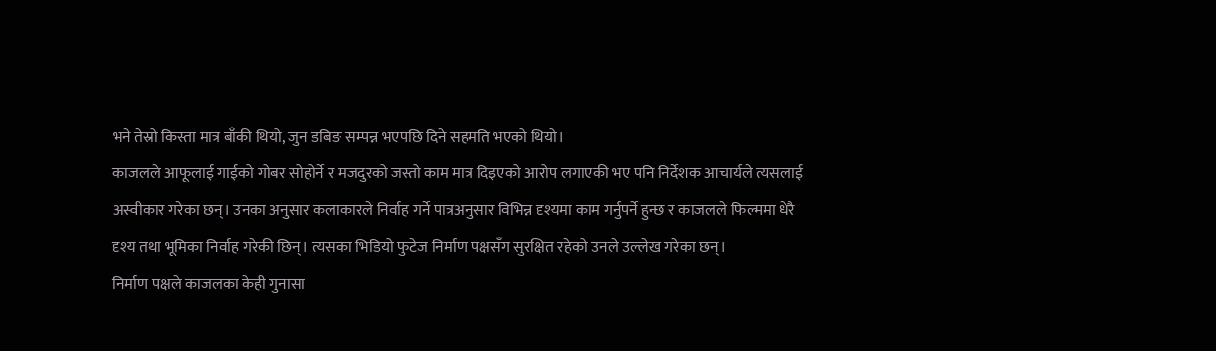भने तेस्रो किस्ता मात्र बाँकी थियो, जुन डबिङ सम्पन्न भएपछि दिने सहमति भएको थियो।
काजलले आफूलाई गाईको गोबर सोहोर्ने र मजदुरको जस्तो काम मात्र दिइएको आरोप लगाएकी भए पनि निर्देशक आचार्यले त्यसलाई अस्वीकार गरेका छन्। उनका अनुसार कलाकारले निर्वाह गर्ने पात्रअनुसार विभिन्न दृश्यमा काम गर्नुपर्ने हुन्छ र काजलले फिल्ममा धेरै दृश्य तथा भूमिका निर्वाह गरेकी छिन्। त्यसका भिडियो फुटेज निर्माण पक्षसँग सुरक्षित रहेको उनले उल्लेख गरेका छन्।
निर्माण पक्षले काजलका केही गुनासा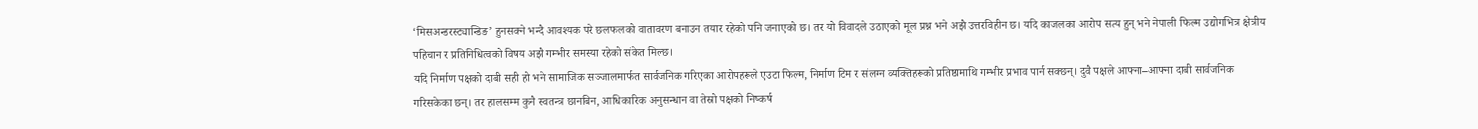‘मिसअन्डरस्ट्यान्डिङ’ हुनसक्ने भन्दै आवश्यक परे छलफलको वातावरण बनाउन तयार रहेको पनि जनाएको छ। तर यो विवादले उठाएको मूल प्रश्न भने अझै उत्तरविहीन छ। यदि काजलका आरोप सत्य हुन् भने नेपाली फिल्म उद्योगभित्र क्षेत्रीय पहिचान र प्रतिनिधित्वको विषय अझै गम्भीर समस्या रहेको संकेत मिल्छ।
यदि निर्माण पक्षको दाबी सही हो भने सामाजिक सञ्जालमार्फत सार्वजनिक गरिएका आरोपहरूले एउटा फिल्म, निर्माण टिम र संलग्न व्यक्तिहरूको प्रतिष्ठामाथि गम्भीर प्रभाव पार्न सक्छन्। दुवै पक्षले आफ्ना–आफ्ना दाबी सार्वजनिक गरिसकेका छन्। तर हालसम्म कुनै स्वतन्त्र छानबिन, आधिकारिक अनुसन्धान वा तेस्रो पक्षको निष्कर्ष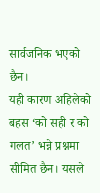सार्वजनिक भएको छैन।
यही कारण अहिलेको बहस ‘को सही र को गलत’ भन्ने प्रश्नमा सीमित छैन। यसले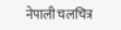नेपाली चलचित्र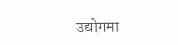उद्योगमा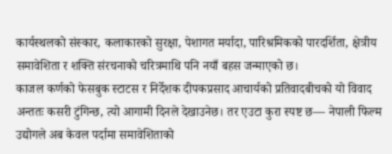कार्यस्थलको संस्कार, कलाकारको सुरक्षा, पेशागत मर्यादा, पारिश्रमिकको पारदर्शिता, क्षेत्रीय समावेशिता र शक्ति संरचनाको चरित्रमाथि पनि नयाँ बहस जन्माएको छ।
काजल कर्णको फेसबुक स्टाटस र निर्देशक दीपकप्रसाद आचार्यको प्रतिवादबीचको यो विवाद अन्ततः कसरी टुंगिन्छ, त्यो आगामी दिनले देखाउनेछ। तर एउटा कुरा स्पष्ट छ— नेपाली फिल्म उद्योगले अब केवल पर्दामा समावेशिताको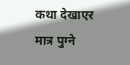कथा देखाएर मात्र पुग्ने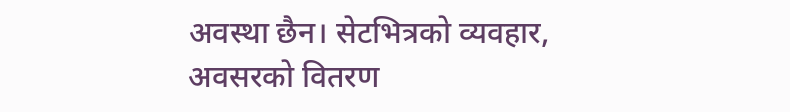अवस्था छैन। सेटभित्रको व्यवहार, अवसरको वितरण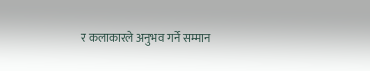र कलाकारले अनुभव गर्ने सम्मान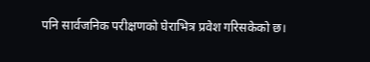पनि सार्वजनिक परीक्षणको घेराभित्र प्रवेश गरिसकेको छ।